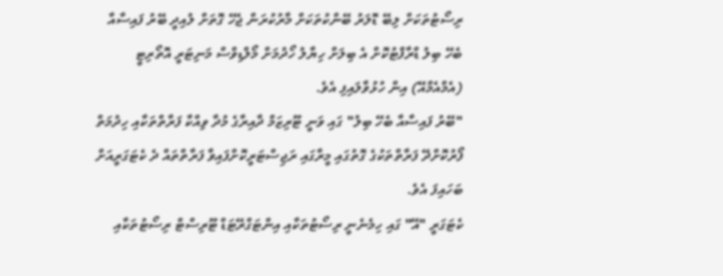ރިސޯޓުތަކަށް ލިބޭ ޑޮލަރު ބޭންކުތަކަށް މާރުކުރަން ޖެހޭ ގޮތަށް ލުއިދީ ބޭރު ފައިސާއާ ބެހޭ ބިލު ޑްރާފްޓުކޮށް އެ ބިލަށް ހިޔާލު ހޯދުމަށް މޯލްޑިވްސް މަނިޓަރީ އޮތޯރިޓީ (އެމްއެމްއޭ) އިން ހުޅުވާލައިފި އެވެ.
"ބޭރު ފައިސާއާ ބެހޭ ބިލު" ގައި ވަނީ ޓޫރިޒަމް ދާއިރާގެ މުދާ ވިއްކާ ފަރާތްތަކާއި ހިދުމަތް ފޯރުކޮށްދޭ ފަރާތްތަކުގެ ގޮތުގައި މީރާގައި ރަޖިސްޓަރީކޮށްފައިވާ ފަރާތްތައް ދެ ކެޓަގަރީއަށް ބަހައިފަ އެވެ.
ކެޓަގަރީ "އޭ" ގައި ހިމެނެނީ ރިސޯޓުތަކާއި އިންޓަގްރޭޓަޑް ޓޫރިސްޓް ރިސޯޓުތަކާއި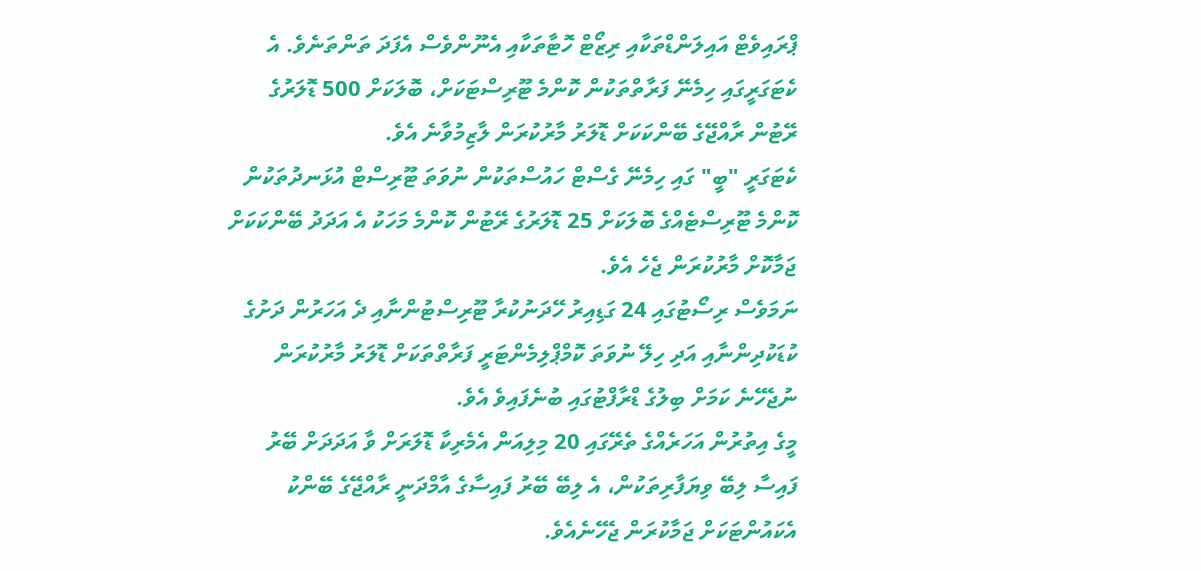ޕްރައިވެޓް އައިލަންޑްތަކާއި ރިޒޯޓް ހޮޓާތަކާއި އެނޫންވެސް އެފަދަ ތަންތަނެވެ. އެ ކެޓަގަރީގައި ހިމެނޭ ފަރާތްތަކުން ކޮންމެ ޓޫރިސްޓަކަށް، ބޮލަކަށް 500 ޑޮލަރުގެ ރޭޓުން ރާއްޖޭގެ ބޭންކަކަށް ޑޮލަރު މާރުކުރަން ލާޒިމުވާނެ އެވެ.
ކެޓަގަރީ "ބީ" ގައި ހިމެނޭ ގެސްޓް ހައުސްތަކުން ނުވަތަ ޓޫރިސްޓް އުޅަނދުތަކުން ކޮންމެ ޓޫރިސްޓެއްގެ ބޮލަކަށް 25 ޑޮލަރުގެ ރޭޓުން ކޮންމެ މަހަކު އެ އަދަދު ބޭންކަކަށް ޖަމާކޮށް މާރުކުރަން ޖެހެ އެވެ.
ނަމަވެސް ރިސޯޓުގައި 24 ގަޑިއިރު ހޭދަނުކުރާ ޓޫރިސްޓުންނާއި ދެ އަހަރުން ދަށުގެ ކުޑަކުދިންނާއި އަދި ހިލޭ ނުވަތަ ކޮމްޕްލިމެންޓަރީ ފަރާތްތަކަށް ޑޮލަރު މާރުކުރަން ނުޖެހޭނެ ކަމަށް ބިލުގެ ޑްރާފްޓުގައި ބުނެފައިވެ އެވެ.
މީގެ އިތުރުން އަހަރެއްގެ ތެރޭގައި 20 މިލިއަން އެމެރިކާ ޑޮލަރަށް ވާ އަދަދަށް ބޭރު ފައިސާ ލިބޭ ވިޔަފާރިތަކުން، އެ ލިބޭ ބޭރު ފައިސާގެ އާމްދަނީ ރާއްޖޭގެ ބޭންކު އެކައުންޓަކަށް ޖަމާކުރަން ޖެހޭނެއެވެ.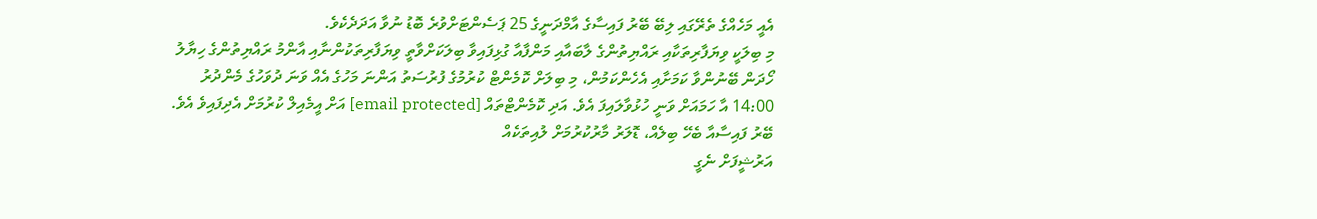އެއީ މަހެއްގެ ތެރޭގައި ލިބޭ ބޭރު ފައިސާގެ އާމްދަނީގެ 25 ޕަސެންޓަށްވުރެ ބޮޑު ނުވާ އަދަދެކެވެ.
މި ބިލަކީ ވިޔަފާރިތަކާއި ރައްޔިތުންގެ ލާބައާއި މަންފާއާ ގުޅިފައިވާ ބިލަކަށްވާތީ ވިޔަފާރިތަކުންނާއި އާންމު ރައްޔިތުންގެ ހިޔާލު ހޯދަން ބޭނުންވާ ކަމަށާއި އެހެންކަމުން، މި ބިލަށް ކޮމެންޓް ކުރުމުގެ ފުރުސަތު އަންނަ މަހުގެ އެއް ވަނަ ދުވަހުގެ މެންދުރު 14:00 އާ ހަމައަށް ވަނީ ހުޅުވާލައިފަ އެވެ. އަދި ކޮމެންޓްތައް [email protected] އަށް އީމެއިލް ކުރުމަށް އެދިފައިވެ އެވެ.
ބޭރު ފައިސާއާ ބެހޭ ބިލެއް، ޑޮލަރު މާރުކުރުމަށް ލުއިތަކެއް
އަރުޝީފަށް ނެގީ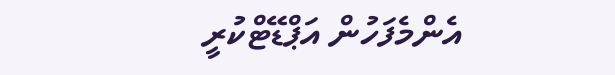އެންމެފަހުން އަޕްޑޭޓްކުރީ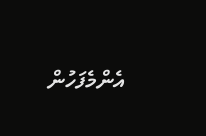އެންމެފަހުން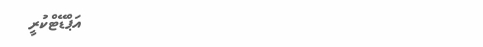އަޕްޑޭޓްކުރީ